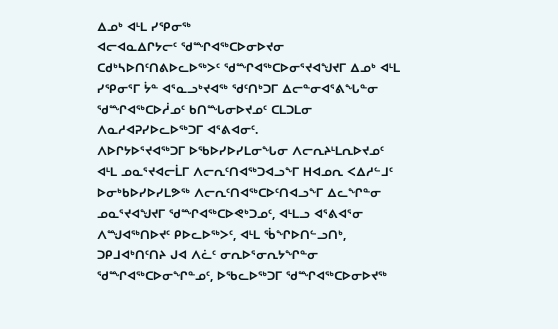ᐃᓄᒃ ᐊᒻᒪ ᓯᕿᓂᖅ
ᐊᓕᐊᓇᐃᒋᔭᓕᑦ ᖁᙱᐊᖅᑕᐅᓂᐅᔪᓂ ᑕᑯᒃᓴᐅᑎᑦᑎᕕᐅᓚᐅᖅᐳᑦ ᖁᙱᐊᖅᑕᐅᓂᕐᔪᐊᖑᔪᒥ ᐃᓄᒃ ᐊᒻᒪ ᓯᕿᓂᕐᒥ ᔮᓐ ᐊᕐᓇᓗᒃᔪᐊᖅ ᖁᑦᑎᒃᑐᒥ ᐃᓕᓐᓂᐊᕐᕕᖓᓐᓂ ᖁᙱᐊᖅᑕᐅᓲᓄᑦ ᑲᑎᙵᓂᐅᔪᓄᑦ ᑕᒪᑐᒪᓂ ᐱᓇᓱᐊᕈᓯᐅᓚᐅᖅᑐᒥ ᐊᕐᕕᐊᓂᑦ.
ᐱᐅᒋᔭᐅᕐᔪᐊᖅᑐᒥ ᐅᖃᐅᓯᐅᓯᒪᓂᖓᓂ ᐱᓕᕆᔨᒻᒪᕆᐅᔪᓄᑦ ᐊᒻᒪ ᓄᓇᕐᔪᐊᓕᒫᒥ ᐱᓕᕆᑦᑎᐊᖅᑐᐊᓗᖕᒥ ᕼᐊᓄᕆ ᐸᐃᓱᓪᒧᑦ ᐅᓂᒃᑲᐅᓯᐅᓯᒪᕗᖅ ᐱᓕᕆᑦᑎᐊᖅᑕᐅᑦᑎᐊᓗᖕᒥ ᐃᓚᖏᓐᓂ ᓄᓇᕐᔪᐊᖑᔪᒥ ᖁᙱᐊᖅᑕᐅᕙᒃᑐᓄᑦ, ᐊᒻᒪᓗ ᐊᕐᕕᐊᕐᓂ ᐱᙳᐊᖅᑎᐅᔪᑦ ᑭᐅᓚᐅᖅᐳᑦ, ᐊᒻᒪ ᖄᖏᐅᑎᓪᓗᑎᒃ, ᑐᑭᒧᐊᒃᑎᑦᑎᔨ ᒍᐊ ᐱᓛᑦ ᓂᕆᐅᕐᓂᕆᔭᖏᓐᓂ ᖁᙱᐊᖅᑕᐅᓂᖏᓐᓄᑦ, ᐅᖃᓚᐅᖅᑐᒥ ᖁᙱᐊᖅᑕᐅᓂᐅᔪᖅ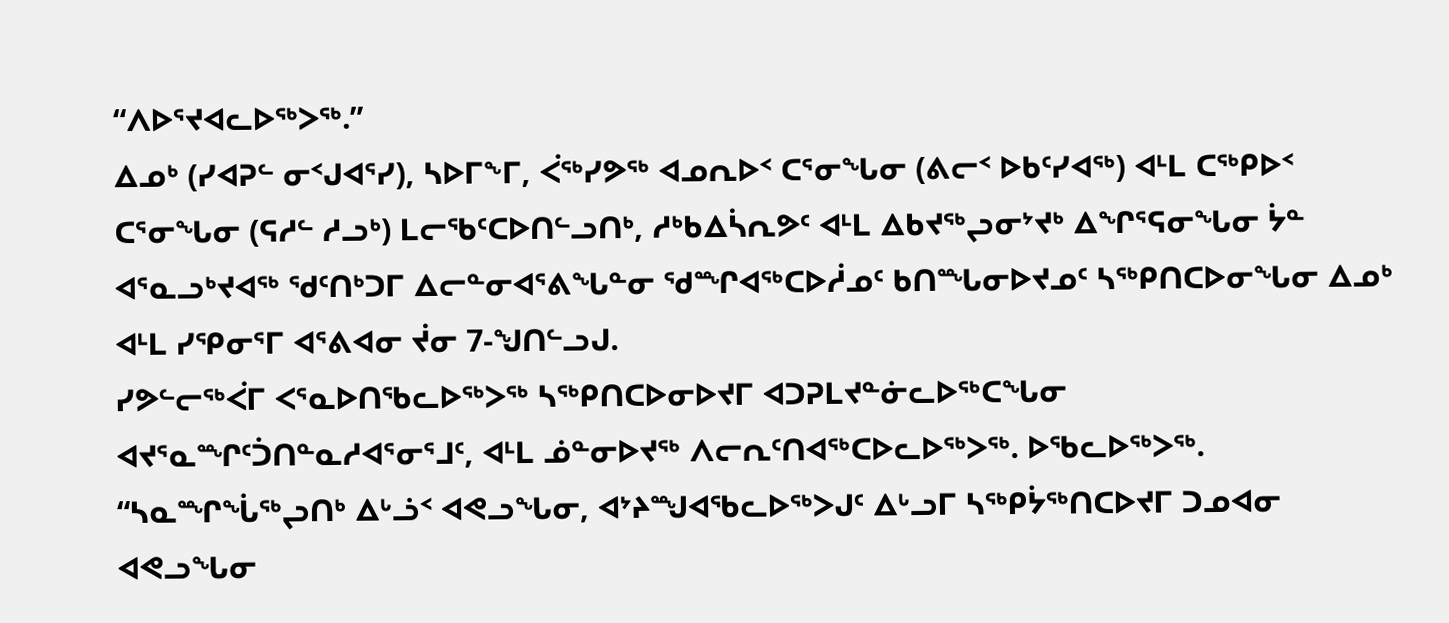“ᐱᐅᕐᔪᐊᓚᐅᖅᐳᖅ.”
ᐃᓄᒃ (ᓯᐊᕈᓪ ᓂᑉᒍᐊᕐᓯ), ᓴᐅᒥᖕᒥ, ᐹᖅᓯᕗᖅ ᐊᓄᕆᐅᑉ ᑕᕐᓂᖓᓂ (ᕕᓕᑉ ᐅᑲᑦᓯᐊᖅ) ᐊᒻᒪ ᑕᖅᑭᐅᑉ ᑕᕐᓂᖓᓂ (ᕋᓱᓪ ᓱᓗᒃ) ᒪᓕᖃᑦᑕᐅᑎᓪᓗᑎᒃ, ᓱᒃᑲᐃᓵᕆᕗᑦ ᐊᒻᒪ ᐃᑲᔪᖅᖢᓂᔾᔪᒃ ᐃᖏᕐᕋᓂᖓᓂ ᔮᓐ ᐊᕐᓇᓗᒃᔪᐊᖅ ᖁᑦᑎᒃᑐᒥ ᐃᓕᓐᓂᐊᕐᕕᖓᓐᓂ ᖁᙱᐊᖅᑕᐅᓲᓄᑦ ᑲᑎᙵᓂᐅᔪᓄᑦ ᓴᖅᑭᑎᑕᐅᓂᖓᓂ ᐃᓄᒃ ᐊᒻᒪ ᓯᕿᓂᕐᒥ ᐊᕐᕕᐊᓂ ᔫᓂ 7-ᖑᑎᓪᓗᒍ.
ᓯᕗᓪᓕᖅᐹᒥ ᐸᕐᓇᐅᑎᖃᓚᐅᖅᐳᖅ ᓴᖅᑭᑎᑕᐅᓂᐅᔪᒥ ᐊᑐᕈᒪᔪᓐᓃᓚᐅᖅᑕᖓᓂ ᐊᔪᕐᓇᙱᑦᑑᑎᓐᓇᓱᐊᕐᓂᕐᒧᑦ, ᐊᒻᒪ ᓅᓐᓂᐅᔪᖅ ᐱᓕᕆᑦᑎᐊᖅᑕᐅᓚᐅᖅᐳᖅ. ᐅᖃᓚᐅᖅᐳᖅ.
“ᓴᓇᙱᖔᖅᖢᑎᒃ ᐃᒡᓘᑉ ᐊᕙᓗᖓᓂ, ᐊᔾᔨᙳᐊᖃᓚᐅᖅᐳᒍᑦ ᐃᒡᓗᒥ ᓴᖅᑭᔮᖅᑎᑕᐅᔪᒥ ᑐᓄᐊᓂ ᐊᕙᓗᖓᓂ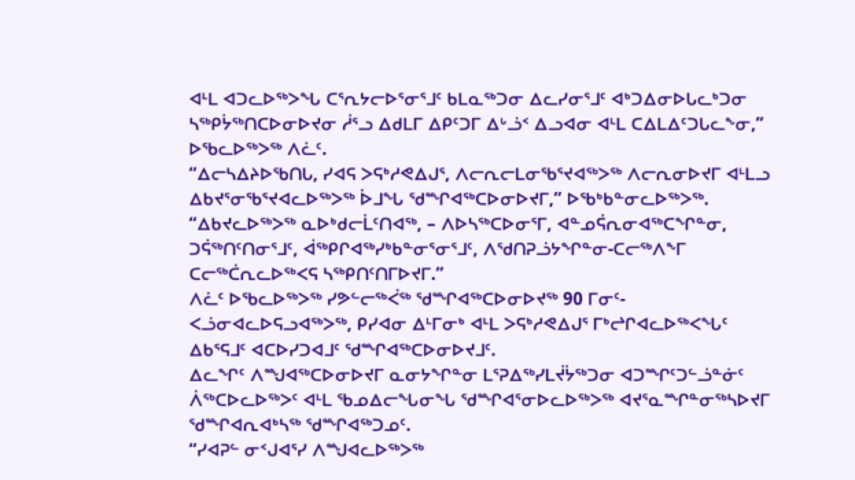ᐊᒻᒪ ᐊᑐᓚᐅᖅᐳᖓ ᑕᕐᕆᔭᓕᐅᕐᓂᕐᒧᑦ ᑲᒪᓇᖅᑐᓂ ᐃᓚᓯᓂᕐᒧᑦ ᐊᒃᑐᐃᓂᐅᒐᓚᒃᑐᓂ ᓴᖅᑭᔮᖅᑎᑕᐅᓂᐅᔪᓂ ᓲᕐᓗ ᐃᑯᒪᒥ ᐃᑭᑦᑐᒥ ᐃᒡᓘᑉ ᐃᓗᐊᓂ ᐊᒻᒪ ᑕᐃᒪᐃᑦᑐᒐᓚᖕᓂ,” ᐅᖃᓚᐅᖅᐳᖅ ᐱᓛᑦ.
“ᐃᓕᓴᐃᔨᐅᖃᑎᒐ, ᓯᐊᕋ ᐳᕋᒃᓱᕙᐃᒍᕐ, ᐱᓕᕆᓕᒪᓂᖃᕐᔪᐊᖅᐳᖅ ᐱᓕᕆᓂᐅᔪᒥ ᐊᒻᒪᓗ ᐃᑲᔪᕐᓂᖃᕐᔪᐊᓚᐅᖅᐳᖅ ᐆᒧᖓ ᖁᙱᐊᖅᑕᐅᓂᐅᔪᒥ,” ᐅᖃᒃᑲᓐᓂᓚᐅᖅᐳᖅ. “ᐃᑲᔪᓚᐅᖅᐳᖅ ᓇᐅᒃᑯᓕᒫᑦᑎᐊᖅ, – ᐱᐅᓴᖅᑕᐅᓂᕐᒥ, ᐊᓐᓄᕌᕆᓂᐊᖅᑕᖏᓐᓂ, ᑐᕌᖅᑎᑦᑎᓂᕐᒧᑦ, ᐋᖅᑭᒋᐊᖅᓯᒃᑲᓐᓂᕐᓂᕐᒧᑦ, ᐱᖁᑎᕈᓘᔭᖏᓐᓂ-ᑕᓕᖅᐱᖕᒥ ᑕᓕᖅᑖᕆᓚᐅᖅᐸᕋ ᓴᖅᑭᑎᑦᑎᒥᐅᔪᒥ.”
ᐱᓛᑦ ᐅᖃᓚᐅᖅᐳᖅ ᓯᕗᓪᓕᖅᐹᖅ ᖁᙱᐊᖅᑕᐅᓂᐅᔪᖅ 90 ᒥᓂᑦ-ᐸᓘᓂᐊᓚᐅᕋᓗᐊᖅᐳᖅ, ᑭᓯᐊᓂ ᐃᒻᒥᓂᒃ ᐊᒻᒪ ᐳᕋᒃᓱᕙᐃᒍᕐ ᒥᒃᖠᒋᐊᓚᐅᖅᐸᖓᑦ ᐃᑲᕐᕋᒧᑦ ᐊᑕᐅᓯᑐᐊᒧᑦ ᖁᙱᐊᖅᑕᐅᓂᐅᔪᒧᑦ.
ᐃᓚᖏᑦ ᐱᙳᐊᖅᑕᐅᓂᐅᔪᒥ ᓇᓂᔭᖏᓐᓂ ᒪᕐᕈᐃᖅᓯᒪᔫᔮᖅᑐᓂ ᐊᑐᙱᑦᑐᓪᓘᓐᓃᑦ ᐲᖅᑕᐅᓚᐅᖅᐳᑦ ᐊᒻᒪ ᖃᓄᐃᓕᖓᓂᖓ ᖁᙱᐊᕐᓂᐅᓚᐅᖅᐳᖅ ᐊᔪᕐᓇᙱᓐᓂᖅᓴᐅᔪᒥ ᖁᙱᐊᕆᐊᒃᓴᖅ ᖁᙱᐊᖅᑐᓄᑦ.
“ᓯᐊᕈᓪ ᓂᑉᒍᐊᕐᓯ ᐱᙳᐊᓚᐅᖅᐳᖅ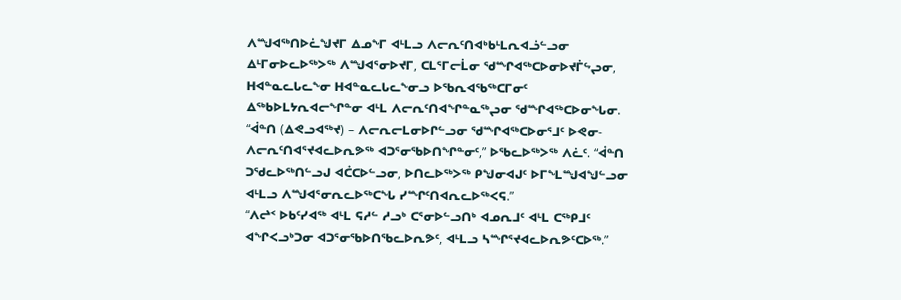ᐱᙳᐊᖅᑎᐅᓛᖑᔪᒥ ᐃᓄᖕᒥ ᐊᒻᒪᓗ ᐱᓕᕆᑦᑎᐊᒃᑲᒻᒪᕆᐊᓘᓪᓗᓂ ᐃᒻᒥᓂᐅᓚᐅᖅᐳᖅ ᐱᙳᐊᕐᓂᐅᔪᒥ, ᑕᒪᕐᒥᓕᒫᓂ ᖁᙱᐊᖅᑕᐅᓂᐅᔪᒦᖦᖢᓂ, ᕼᐊᓐᓇᓚᒐᓚᖕᓂ ᕼᐊᓐᓇᓚᒐᓚᖕᓂᓗ ᐅᖃᕆᐊᖃᖅᑕᒥᓂᑦ ᐃᖅᑲᐅᒪᔭᕆᐊᓕᖏᓐᓂ ᐊᒻᒪ ᐱᓕᕆᑦᑎᐊᖏᓐᓇᖅᖢᓂ ᖁᙱᐊᖅᑕᐅᓂᖓᓂ.
“ᐋᓐᑎ (ᐃᕙᓗᐊᖅᔪ) – ᐱᓕᕆᓕᒪᓂᐅᒋᓪᓗᓂ ᖁᙱᐊᖅᑕᐅᓂᕐᒧᑦ ᐅᕙᓂ-ᐱᓕᕆᑦᑎᐊᕐᔪᐊᓚᐅᕆᕗᖅ ᐊᑐᕐᓂᖃᐅᑎᖏᓐᓂᑦ,” ᐅᖃᓚᐅᖅᐳᖅ ᐱᓛᑦ. “ᐋᓐᑎ ᑐᖁᓚᐅᖅᑎᓪᓗᒍ ᐊᑖᑕᐅᓪᓗᓂ, ᐅᑎᓚᐅᖅᐳᖅ ᑭᖑᓂᐊᒍᑦ ᐅᒥᖕᒪᙳᐊᖑᓪᓗᓂ ᐊᒻᒪᓗ ᐱᙳᐊᕐᓂᕆᓚᐅᖅᑕᖓ ᓯᙱᑦᑎᐊᕆᓚᐅᖅᐸᕋ.”
“ᐱᖠᑉ ᐅᑲᑦᓯᐊᖅ ᐊᒻᒪ ᕋᓱᓪ ᓱᓗᒃ ᑕᕐᓂᐅᓪᓗᑎᒃ ᐊᓄᕆᒧᑦ ᐊᒻᒪ ᑕᖅᑭᒧᑦ ᐊᖏᐸᓗᒃᑐᓂ ᐊᑐᕐᓂᖃᐅᑎᖃᓚᐅᕆᕗᑦ, ᐊᒻᒪᓗ ᓴᙱᕐᔪᐊᓚᐅᕆᕗᑦᑕᐅᖅ.”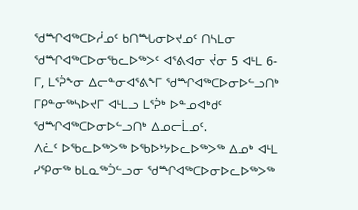ᖁᙱᐊᖅᑕᐅᓲᓄᑦ ᑲᑎᙵᓂᐅᔪᓄᑦ ᑎᓴᒪᓂ ᖁᙱᐊᖅᑕᐅᓂᖃᓚᐅᖅᐳᑦ ᐊᕐᕕᐊᓂ ᔫᓂ 5 ᐊᒻᒪ 6-ᒥ, ᒪᕐᕉᖕᓂ ᐃᓕᓐᓂᐊᕐᕕᖕᒥ ᖁᙱᐊᖅᑕᐅᓂᐅᓪᓗᑎᒃ ᒥᑭᓐᓂᖅᓴᐅᔪᒥ ᐊᒻᒪᓗ ᒪᕐᕉᒃ ᐅᓐᓄᐊᒃᑯᑦ ᖁᙱᐊᖅᑕᐅᓂᐅᓪᓗᑎᒃ ᐃᓄᓕᒫᓄᑦ.
ᐱᓛᑦ ᐅᖃᓚᐅᖅᐳᖅ ᐅᖃᐅᔾᔭᐅᓚᐅᖅᐳᖅ ᐃᓄᒃ ᐊᒻᒪ ᓯᕿᓂᖅ ᑲᒪᓇᖅᑑᓪᓗᓂ ᖁᙱᐊᖅᑕᐅᓂᐅᓚᐅᖅᐳᖅ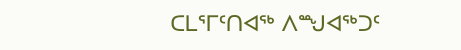ᑕᒪᕐᒥᑦᑎᐊᖅ ᐱᙳᐊᖅᑐᑦ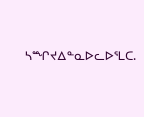ᓴᙱᔪᐃᓐᓇᐅᓚᐅᕐᒪᑕ.